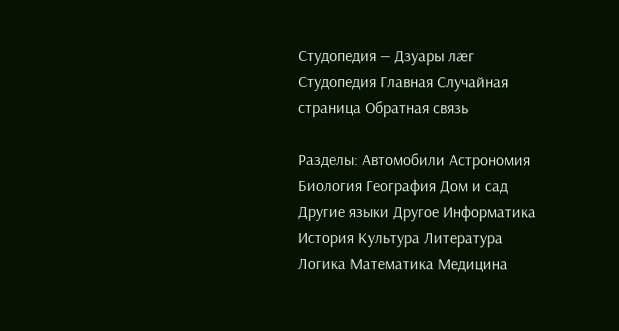Студопедия — Дзуары лæг
Студопедия Главная Случайная страница Обратная связь

Разделы: Автомобили Астрономия Биология География Дом и сад Другие языки Другое Информатика История Культура Литература Логика Математика Медицина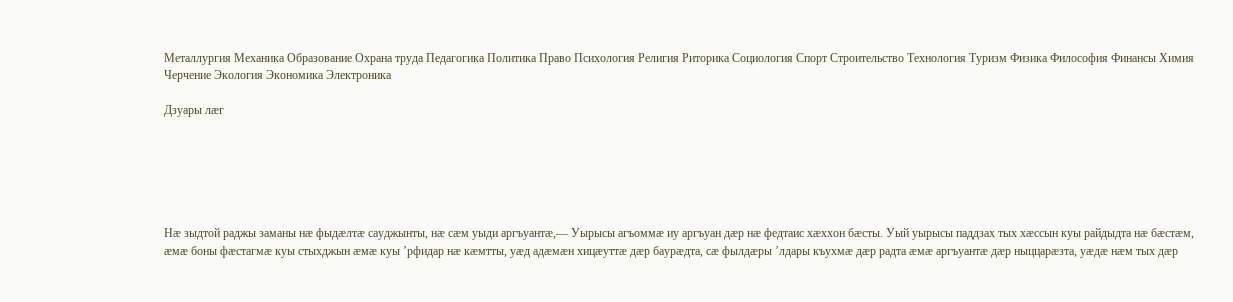Металлургия Механика Образование Охрана труда Педагогика Политика Право Психология Религия Риторика Социология Спорт Строительство Технология Туризм Физика Философия Финансы Химия Черчение Экология Экономика Электроника

Дзуары лæг






Нæ зыдтой раджы заманы нæ фыдæлтæ сауджынты, нæ сæм уыди аргъуантæ,— Уырысы агъоммæ иу аргъуан дæр нæ федтаис хæххон бæсты. Уый уырысы паддзах тых хæссын куы райдыдта нæ бæстæм, æмæ боны фæстагмæ куы стыхджын æмæ куы ’рфидар нæ кæмтты, уæд адæмæн хицæуттæ дæр баурæдта, сæ фылдæры ’лдары къухмæ дæр радта æмæ аргъуантæ дæр ныццарæзта, уæдæ нæм тых дæр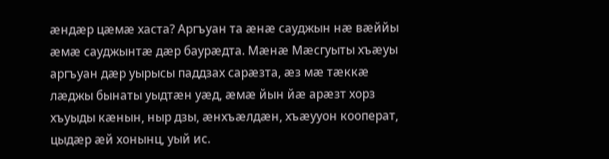æндæр цæмæ хаста? Аргъуан та æнæ сауджын нæ вæййы æмæ сауджынтæ дæр баурæдта. Мæнæ Мæсгуыты хъæуы аргъуан дæр уырысы паддзах сарæзта, æз мæ тæккæ лæджы бынаты уыдтæн уæд, æмæ йын йæ арæзт хорз хъуыды кæнын, ныр дзы, æнхъæлдæн, хъæууон кооперат, цыдæр æй хонынц, уый ис.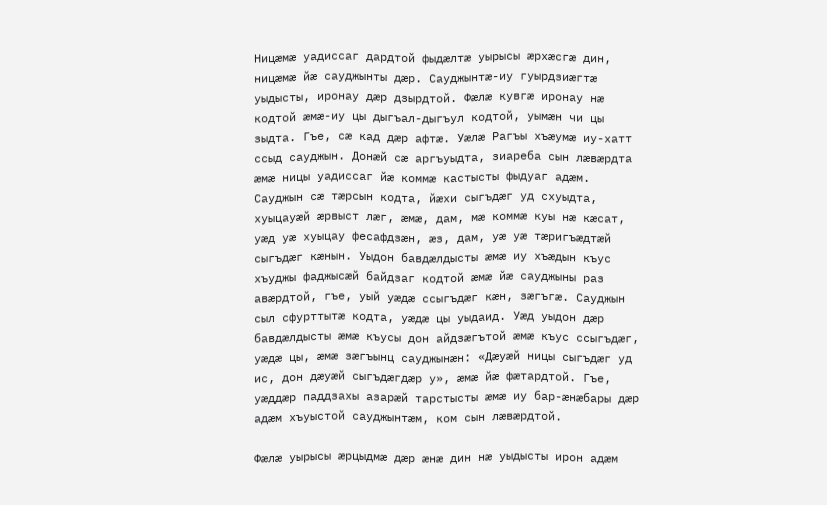Ницæмæ уадиссаг дардтой фыдæлтæ уырысы æрхæсгæ дин, ницæмæ йæ сауджынты дæр. Сауджынтæ-иу гуырдзиæгтæ уыдысты, иронау дæр дзырдтой. Фæлæ кувгæ иронау нæ кодтой æмæ-иу цы дыгъал-дыгъул кодтой, уымæн чи цы зыдта. Гъе, сæ кад дæр афтæ. Уæлæ Рагъы хъæумæ иу-хатт ссыд сауджын. Донæй сæ аргъуыдта, зиареба сын лæвæрдта æмæ ницы уадиссаг йæ коммæ кастысты фыдуаг адæм. Сауджын сæ тæрсын кодта, йæхи сыгъдæг уд схуыдта, хуыцауæй æрвыст лæг, æмæ, дам, мæ коммæ куы нæ кæсат, уæд уæ хуыцау фесафдзæн, æз, дам, уæ уæ тæригъæдтæй сыгъдæг кæнын. Уыдон бавдæлдысты æмæ иу хъæдын къус хъуджы фаджысæй байдзаг кодтой æмæ йæ сауджыны раз авæрдтой, гъе, уый уæдæ ссыгъдæг кæн, зæгъгæ. Сауджын сыл сфурттытæ кодта, уæдæ цы уыдаид. Уæд уыдон дæр бавдæлдысты æмæ къусы дон айдзæгътой æмæ къус ссыгъдæг, уæдæ цы, æмæ зæгъынц сауджынæн: «Дæуæй ницы сыгъдæг уд ис, дон дæуæй сыгъдæгдæр у», æмæ йæ фæтардтой. Гъе, уæддæр паддзахы азарæй тарстысты æмæ иу бар-æнæбары дæр адæм хъуыстой сауджынтæм, ком сын лæвæрдтой.

Фæлæ уырысы æрцыдмæ дæр æнæ дин нæ уыдысты ирон адæм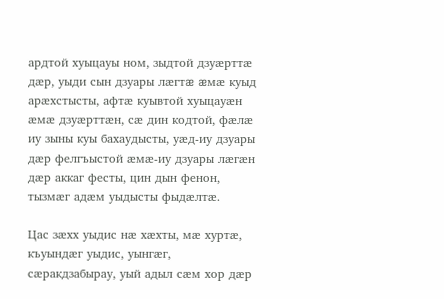ардтой хуыцауы ном, зыдтой дзуæрттæ дæр, уыди сын дзуары лæгтæ æмæ куыд арæхстысты, афтæ куывтой хуыцауæн æмæ дзуæрттæн, сæ дин кодтой, фæлæ иу зыны куы бахаудысты, уæд-иу дзуары дæр фелгъыстой æмæ-иу дзуары лæгæн дæр аккаг фесты, цин дын фенон, тызмæг адæм уыдысты фыдæлтæ.

Цас зæхх уыдис нæ хæхты, мæ хуртæ, къуындæг уыдис, уынгæг, сæракдзабырау, уый адыл сæм хор дæр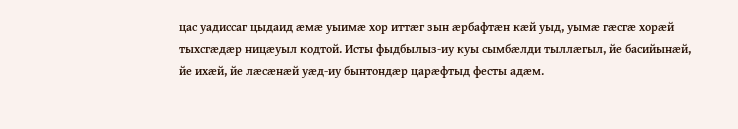цас уадиссаг цыдаид æмæ уыимæ хор иттæг зын æрбафтæн кæй уыд, уымæ гæсгæ хорæй тыхсгæдæр ницæуыл кодтой. Исты фыдбылыз-иу куы сымбæлди тыллæгыл, йе басийынæй, йе ихæй, йе лæсæнæй уæд-иу бынтондæр царæфтыд фесты адæм.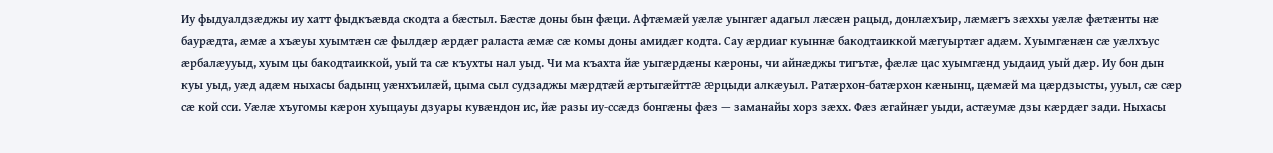Иу фыдуалдзæджы иу хатт фыдкъæвда скодта а бæстыл. Бæстæ доны бын фæци. Афтæмæй уæлæ уынгæг адагыл лæсæн рацыд, донлæхъир, лæмæгъ зæххы уæлæ фæтæнты нæ баурæдта, æмæ а хъæуы хуымтæн сæ фылдæр æрдæг раласта æмæ сæ комы доны амидæг кодта. Сау æрдиаг куыннæ бакодтаиккой мæгуыртæг адæм. Хуымгæнæн сæ уæлхъус æрбалæууыд, хуым цы бакодтаиккой, уый та сæ къухты нал уыд. Чи ма къахта йæ уыгæрдæны кæроны, чи айнæджы тигътæ, фæлæ цас хуымгæнд уыдаид уый дæр. Иу бон дын куы уыд, уæд адæм ныхасы бадынц уæнхъилæй, цыма сыл судзаджы мæрдтæй æртыгæйттæ æрцыди алкæуыл. Ратæрхон-батæрхон кæнынц, цæмæй ма цæрдзысты, ууыл, сæ сæр сæ кой сси. Уæлæ хъугомы кæрон хуыцауы дзуары кувæндон ис, йæ разы иу-ссæдз бонгæны фæз — заманайы хорз зæхх. Фæз æгайнæг уыди, астæумæ дзы кæрдæг зади. Ныхасы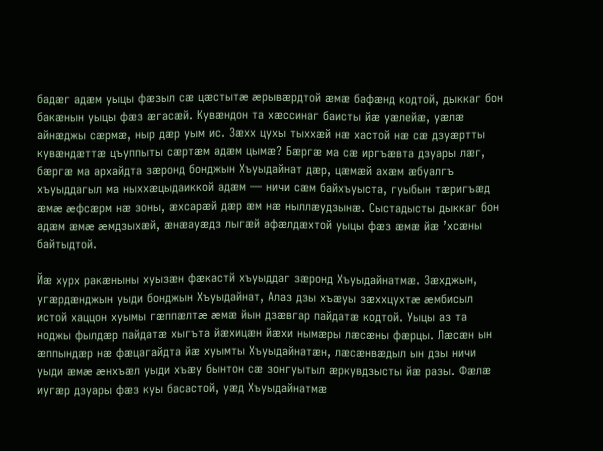бадæг адæм уыцы фæзыл сæ цæстытæ æрывæрдтой æмæ бафæнд кодтой, дыккаг бон бакæнын уыцы фæз æгасæй. Кувæндон та хæссинаг баисты йæ уæлейæ, уæлæ айнæджы сæрмæ, ныр дæр уым ис. Зæхх цухы тыххæй нæ хастой нæ сæ дзуæртты кувæндæттæ цъуппыты сæртæм адæм цымæ? Бæргæ ма сæ иргъæвта дзуары лæг, бæргæ ма архайдта зæронд бонджын Хъуыдайнат дæр, цæмæй ахæм æбуалгъ хъуыддагыл ма ныххæцыдаиккой адæм — ничи сæм байхъуыста, гуыбын тæригъæд æмæ æфсæрм нæ зоны, æхсарæй дæр æм нæ ныллæудзынæ. Сыстадысты дыккаг бон адæм æмæ æмдзыхæй, æнæауæдз лыгæй афæлдæхтой уыцы фæз æмæ йæ ’хсæны байтыдтой.

Йæ хурх ракæныны хуызæн фæкастй хъуыддаг зæронд Хъуыдайнатмæ. Зæхджын, угæрдæнджын уыди бонджын Хъуыдайнат, Алаз дзы хъæуы зæххцухтæ æмбисыл истой хаццон хуымы гæппæлтæ æмæ йын дзæвгар пайдатæ кодтой. Уыцы аз та ноджы фылдæр пайдатæ хыгъта йæхицæн йæхи нымæры лæсæны фæрцы. Лæсæн ын æппындæр нæ фæцагайдта йæ хуымты Хъуыдайнатæн, лæсæнвæдыл ын дзы ничи уыди æмæ æнхъæл уыди хъæу бынтон сæ зонгуытыл æркувдзысты йæ разы. Фæлæ иугæр дзуары фæз куы басастой, уæд Хъуыдайнатмæ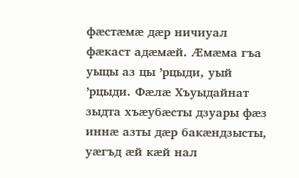фæстæмæ дæр ничиуал фæкаст адæмæй. Æмæма гъа уыцы аз цы ’рцыди, уый ’рцыди. Фæлæ Хъуыдайнат зыдта хъæубæсты дзуары фæз иннæ азты дæр бакæндзысты, уæгъд æй кæй нал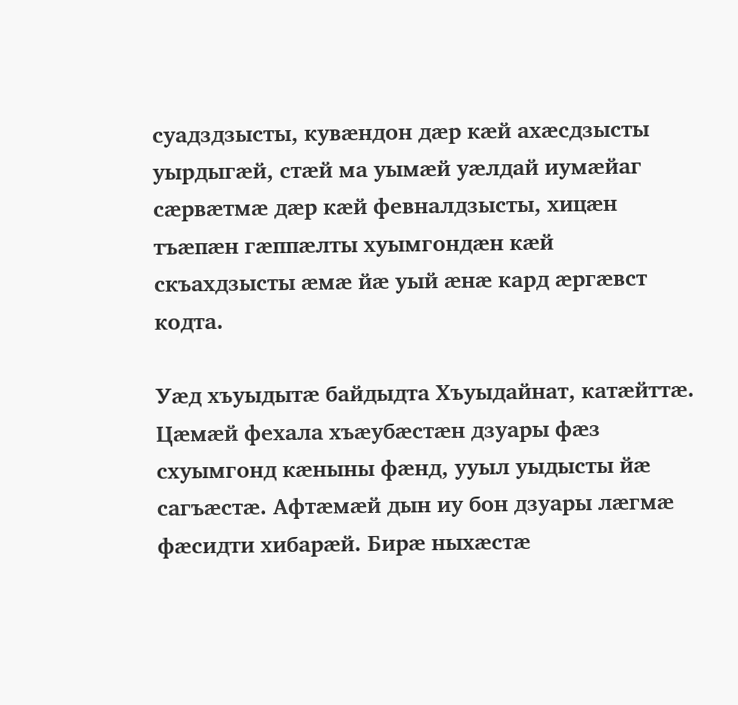суадздзысты, кувæндон дæр кæй ахæсдзысты уырдыгæй, стæй ма уымæй уæлдай иумæйаг сæрвæтмæ дæр кæй февналдзысты, хицæн тъæпæн гæппæлты хуымгондæн кæй скъахдзысты æмæ йæ уый æнæ кард æргæвст кодта.

Уæд хъуыдытæ байдыдта Хъуыдайнат, катæйттæ. Цæмæй фехала хъæубæстæн дзуары фæз схуымгонд кæныны фæнд, ууыл уыдысты йæ сагъæстæ. Афтæмæй дын иу бон дзуары лæгмæ фæсидти хибарæй. Бирæ ныхæстæ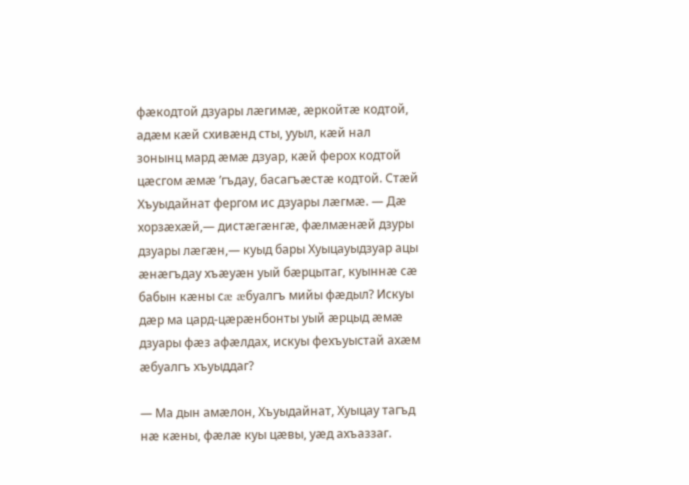фæкодтой дзуары лæгимæ, æркойтæ кодтой, адæм кæй схивæнд сты, ууыл, кæй нал зонынц мард æмæ дзуар, кæй ферох кодтой цæсгом æмæ ’гъдау, басагъæстæ кодтой. Стæй Хъуыдайнат фергом ис дзуары лæгмæ. — Дæ хорзæхæй,— дистæгæнгæ, фæлмæнæй дзуры дзуары лæгæн,— куыд бары Хуыцауыдзуар ацы æнæгъдау хъæуæн уый бæрцытаг, куыннæ сæ бабын кæны сæ æбуалгъ мийы фæдыл? Искуы дæр ма цард-цæрæнбонты уый æрцыд æмæ дзуары фæз афæлдах, искуы фехъуыстай ахæм æбуалгъ хъуыддаг?

— Ма дын амæлон, Хъуыдайнат, Хуыцау тагъд нæ кæны, фæлæ куы цæвы, уæд ахъаззаг.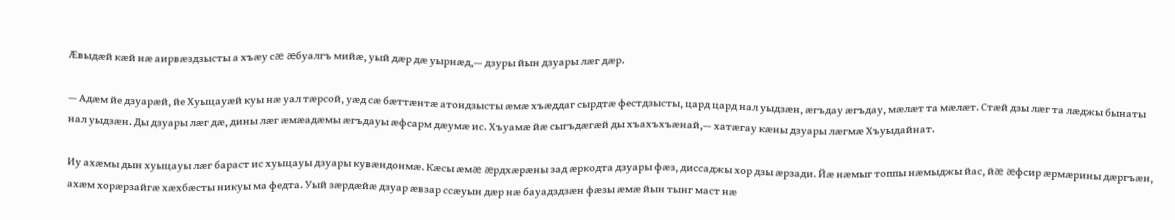Æвыдæй кæй нæ аирвæздзысты а хъæу сæ æбуалгъ мийæ, уый дæр дæ уырнæд,— дзуры йын дзуары лæг дæр.

— Адæм йе дзуарæй, йе Хуыцауæй куы нæ уал тæрсой, уæд сæ бæттæнтæ атондзысты æмæ хъæддаг сырдтæ фестдзысты, цард цард нал уыдзæн, æгъдау æгъдау, мæлæт та мæлæт. Стæй дзы лæг та лæджы бынаты нал уыдзæн. Ды дзуары лæг дæ, дины лæг æмæадæмы æгъдауы æфсарм дæумæ ис. Хъуамæ йæ сыгъдæгæй ды хъахъхъæнай,— хатæгау кæны дзуары лæгмæ Хъуыдайнат.

Иу ахæмы дын хуыцауы лæг бараст ис хуыцауы дзуары кувæндонмæ. Кæсы æмæ æрдхæрæны зад æркодта дзуары фæз, диссаджы хор дзы æрзади. Йæ нæмыг топпы нæмыджы йас, йæ æфсир æрмæрины дæргъæн, ахæм хорæрзайгæ хæхбæсты никуы ма федта. Уый зæрдæйæ дзуар æвзар ссæуын дæр нæ бауадздзæн фæзы æмæ йын тынг маст нæ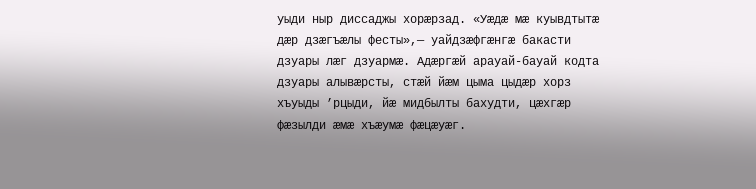уыди ныр диссаджы хорæрзад. «Уæдæ мæ куывдтытæ дæр дзæгъæлы фесты»,— уайдзæфгæнгæ бакасти дзуары лæг дзуармæ. Адæргæй арауай-бауай кодта дзуары алывæрсты, стæй йæм цыма цыдæр хорз хъуыды ’рцыди, йæ мидбылты бахудти, цæхгæр фæзылди æмæ хъæумæ фæцæуæг.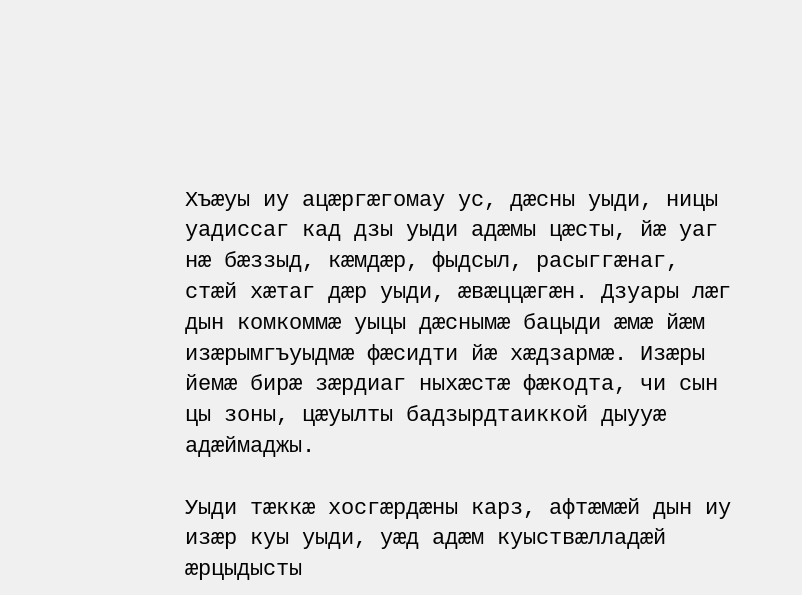Хъæуы иу ацæргæгомау ус, дæсны уыди, ницы уадиссаг кад дзы уыди адæмы цæсты, йæ уаг нæ бæззыд, кæмдæр, фыдсыл, расыггæнаг, стæй хæтаг дæр уыди, æвæццæгæн. Дзуары лæг дын комкоммæ уыцы дæснымæ бацыди æмæ йæм изæрымгъуыдмæ фæсидти йæ хæдзармæ. Изæры йемæ бирæ зæрдиаг ныхæстæ фæкодта, чи сын цы зоны, цæуылты бадзырдтаиккой дыууæ адæймаджы.

Уыди тæккæ хосгæрдæны карз, афтæмæй дын иу изæр куы уыди, уæд адæм куыствæлладæй æрцыдысты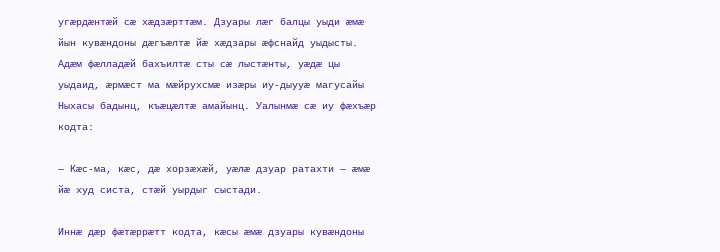угæрдæнтæй сæ хæдзæрттæм. Дзуары лæг балцы уыди æмæ йын кувæндоны дæгъæлтæ йæ хæдзары æфснайд уыдысты. Адæм фæлладæй бахъилтæ сты сæ лыстæнты, уæдæ цы уыдаид, æрмæст ма мæйрухсмæ изæры иу-дыууæ магусайы Ныхасы бадынц, къæцæлтæ амайынц. Уалынмæ сæ иу фæхъæр кодта:

— Кæс-ма, кæс, дæ хорзæхæй, уæлæ дзуар ратахти — æмæ йæ худ систа, стæй уырдыг сыстади.

Иннæ дæр фæтæррæтт кодта, кæсы æмæ дзуары кувæндоны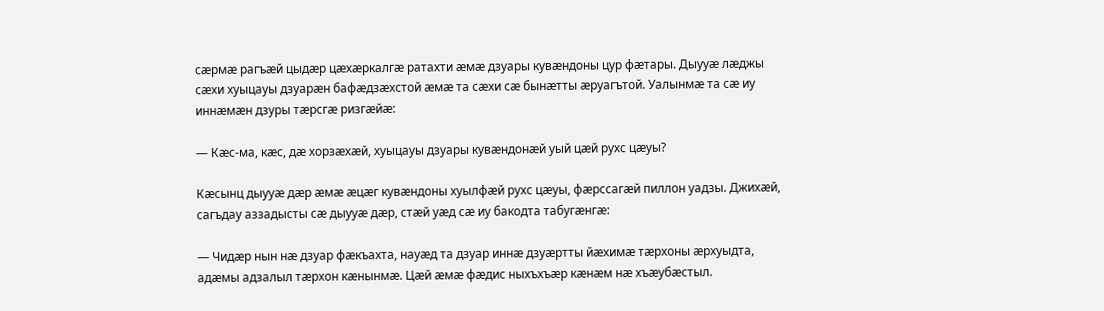сæрмæ рагъæй цыдæр цæхæркалгæ ратахти æмæ дзуары кувæндоны цур фæтары. Дыууæ лæджы сæхи хуыцауы дзуарæн бафæдзæхстой æмæ та сæхи сæ бынæтты æруагътой. Уалынмæ та сæ иу иннæмæн дзуры тæрсгæ ризгæйæ:

— Кæс-ма, кæс, дæ хорзæхæй, хуыцауы дзуары кувæндонæй уый цæй рухс цæуы?

Кæсынц дыууæ дæр æмæ æцæг кувæндоны хуылфæй рухс цæуы, фæрссагæй пиллон уадзы. Джихæй, сагъдау аззадысты сæ дыууæ дæр, стæй уæд сæ иу бакодта табугæнгæ:

— Чидæр нын нæ дзуар фæкъахта, науæд та дзуар иннæ дзуæртты йæхимæ тæрхоны æрхуыдта, адæмы адзалыл тæрхон кæнынмæ. Цæй æмæ фæдис ныхъхъæр кæнæм нæ хъæубæстыл.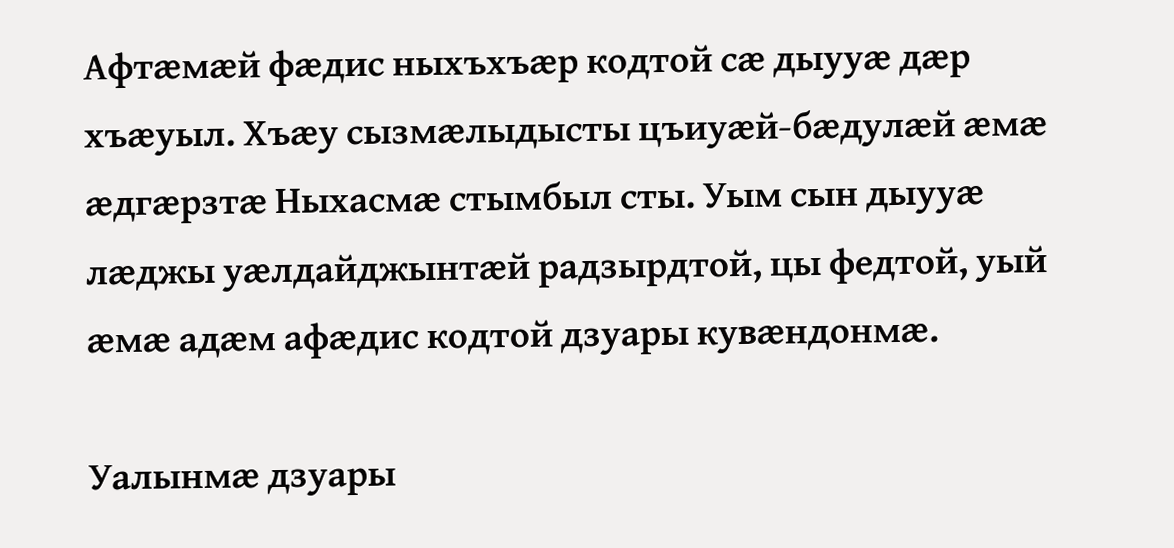Афтæмæй фæдис ныхъхъæр кодтой сæ дыууæ дæр хъæуыл. Хъæу сызмæлыдысты цъиуæй-бæдулæй æмæ æдгæрзтæ Ныхасмæ стымбыл сты. Уым сын дыууæ лæджы уæлдайджынтæй радзырдтой, цы федтой, уый æмæ адæм афæдис кодтой дзуары кувæндонмæ.

Уалынмæ дзуары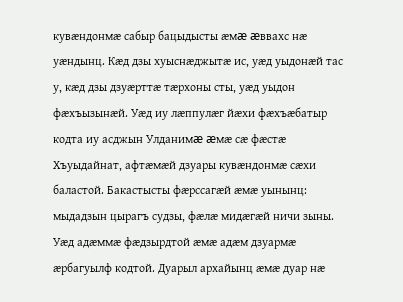кувæндонмæ сабыр бацыдысты æмæ æввахс нæ уæндынц. Кæд дзы хуыснæджытæ ис, уæд уыдонæй тас у, кæд дзы дзуæрттæ тæрхоны сты, уæд уыдон фæхъызынæй. Уæд иу лæппулæг йæхи фæхъæбатыр кодта иу асджын Улданимæ æмæ сæ фæстæ Хъуыдайнат, афтæмæй дзуары кувæндонмæ сæхи баластой. Бакастысты фæрссагæй æмæ уынынц: мыдадзын цырагъ судзы, фæлæ мидæгæй ничи зыны. Уæд адæммæ фæдзырдтой æмæ адæм дзуармæ æрбагуылф кодтой. Дуарыл архайынц æмæ дуар нæ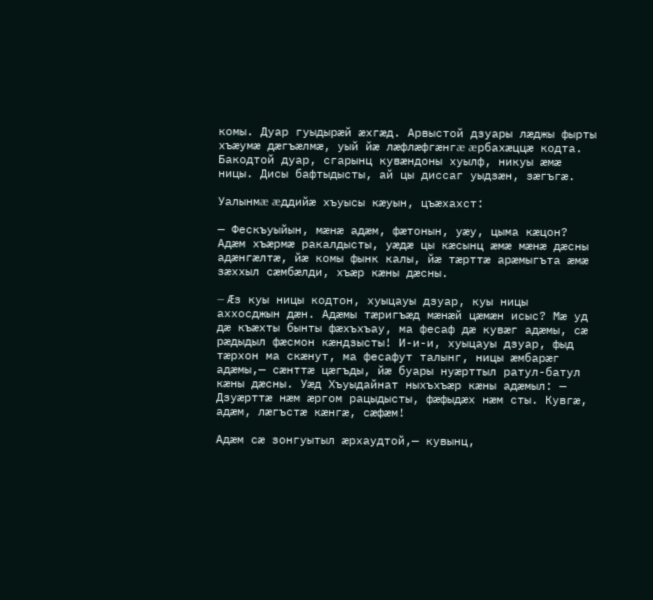комы. Дуар гуыдырæй æхгæд. Арвыстой дзуары лæджы фырты хъæумæ дæгъæлмæ, уый йæ лæфлæфгæнгæ æрбахæццæ кодта. Бакодтой дуар, сгарынц кувæндоны хуылф, никуы æмæ ницы. Дисы бафтыдысты, ай цы диссаг уыдзæн, зæгъгæ.

Уалынмæ æддийæ хъуысы кæуын, цъæхахст:

— Фескъуыйын, мæнæ адæм, фæтонын, уæу, цыма кæцон? Адæм хъæрмæ ракалдысты, уæдæ цы кæсынц æмæ мæнæ дæсны адæнгæлтæ, йæ комы фынк калы, йæ тæрттæ арæмыгъта æмæ зæххыл сæмбæлди, хъæр кæны дæсны.

— Æз куы ницы кодтон, хуыцауы дзуар, куы ницы аххосджын дæн. Адæмы тæригъæд мæнæй цæмæн исыс? Мæ уд дæ къæхты бынты фæхъхъау, ма фесаф дæ кувæг адæмы, сæ рæдыдыл фæсмон кæндзысты! И-и-и, хуыцауы дзуар, фыд тæрхон ма скæнут, ма фесафут талынг, ницы æмбарæг адæмы,— сæнттæ цæгъды, йæ буары нуæрттыл ратул-батул кæны дæсны. Уæд Хъуыдайнат ныхъхъæр кæны адæмыл: — Дзуæрттæ нæм æргом рацыдысты, фæфыдæх нæм сты. Кувгæ, адæм, лæгъстæ кæнгæ, сæфæм!

Адæм сæ зонгуытыл æрхаудтой,— кувынц,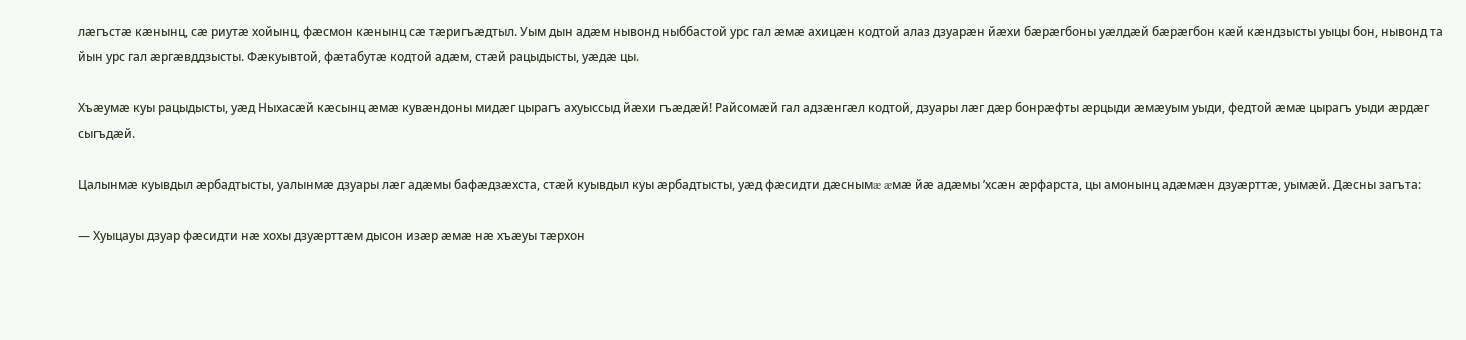лæгъстæ кæнынц, сæ риутæ хойынц, фæсмон кæнынц сæ тæригъæдтыл. Уым дын адæм нывонд ныббастой урс гал æмæ ахицæн кодтой алаз дзуарæн йæхи бæрæгбоны уæлдæй бæрæгбон кæй кæндзысты уыцы бон, нывонд та йын урс гал æргæвддзысты. Фæкуывтой, фæтабутæ кодтой адæм, стæй рацыдысты, уæдæ цы.

Хъæумæ куы рацыдысты, уæд Ныхасæй кæсынц æмæ кувæндоны мидæг цырагъ ахуыссыд йæхи гъæдæй! Райсомæй гал адзæнгæл кодтой, дзуары лæг дæр бонрæфты æрцыди æмæуым уыди, федтой æмæ цырагъ уыди æрдæг сыгъдæй.

Цалынмæ куывдыл æрбадтысты, уалынмæ дзуары лæг адæмы бафæдзæхста, стæй куывдыл куы æрбадтысты, уæд фæсидти дæснымæ æмæ йæ адæмы ’хсæн æрфарста, цы амонынц адæмæн дзуæрттæ, уымæй. Дæсны загъта:

— Хуыцауы дзуар фæсидти нæ хохы дзуæрттæм дысон изæр æмæ нæ хъæуы тæрхон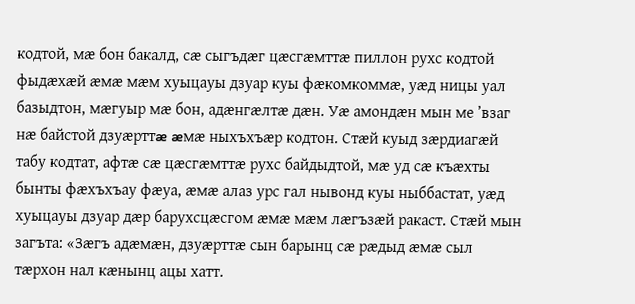кодтой, мæ бон бакалд, сæ сыгъдæг цæсгæмттæ пиллон рухс кодтой фыдæхæй æмæ мæм хуыцауы дзуар куы фæкомкоммæ, уæд ницы уал базыдтон, мæгуыр мæ бон, адæнгæлтæ дæн. Уæ амондæн мын ме ’взаг нæ байстой дзуæрттæ æмæ ныхъхъæр кодтон. Стæй куыд зæрдиагæй табу кодтат, афтæ сæ цæсгæмттæ рухс байдыдтой, мæ уд сæ къæхты бынты фæхъхъау фæуа, æмæ алаз урс гал нывонд куы ныббастат, уæд хуыцауы дзуар дæр барухсцæсгом æмæ мæм лæгъзæй ракаст. Стæй мын загъта: «Зæгъ адæмæн, дзуæрттæ сын барынц сæ рæдыд æмæ сыл тæрхон нал кæнынц ацы хатт.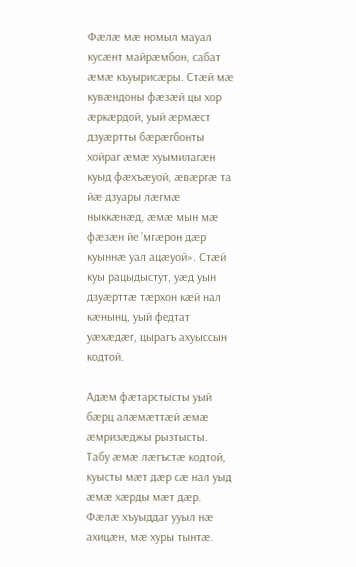Фæлæ мæ номыл мауал кусæнт майрæмбон, сабат æмæ къуырисæры. Стæй мæ кувæндоны фæзæй цы хор æркæрдой, уый æрмæст дзуæртты бæрæгбонты хойраг æмæ хуымилагæн куыд фæхъæуой, æвæргæ та йæ дзуары лæгмæ ныккæнæд, æмæ мын мæ фæзæн йе ’мгæрон дæр куыннæ уал ацæуой». Стæй куы рацыдыстут, уæд уын дзуæрттæ тæрхон кæй нал кæнынц, уый федтат уæхæдæг, цырагъ ахуыссын кодтой.

Адæм фæтарстысты уый бæрц алæмæттæй æмæ æмризæджы рызтысты. Табу æмæ лæгъстæ кодтой, куысты мæт дæр сæ нал уыд æмæ хæрды мæт дæр. Фæлæ хъуыддаг ууыл нæ ахицæн, мæ хуры тынтæ.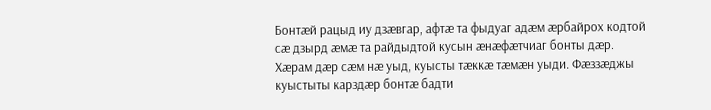Бонтæй рацыд иу дзæвгар, афтæ та фыдуаг адæм æрбайрох кодтой сæ дзырд æмæ та райдыдтой кусын æнæфæтчиаг бонты дæр. Хæрам дæр сæм нæ уыд, куысты тæккæ тæмæн уыди. Фæззæджы куыстыты карздæр бонтæ бадти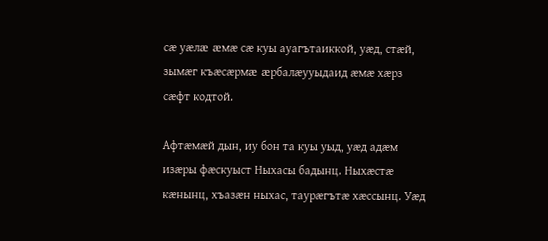сæ уæлæ æмæ сæ куы ауагътаиккой, уæд, стæй, зымæг къæсæрмæ æрбалæууыдаид æмæ хæрз сæфт кодтой.

Афтæмæй дын, иу бон та куы уыд, уæд адæм изæры фæскуыст Ныхасы бадынц. Ныхæстæ кæнынц, хъазæн ныхас, таурæгътæ хæссынц. Уæд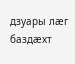дзуары лæг баздæхт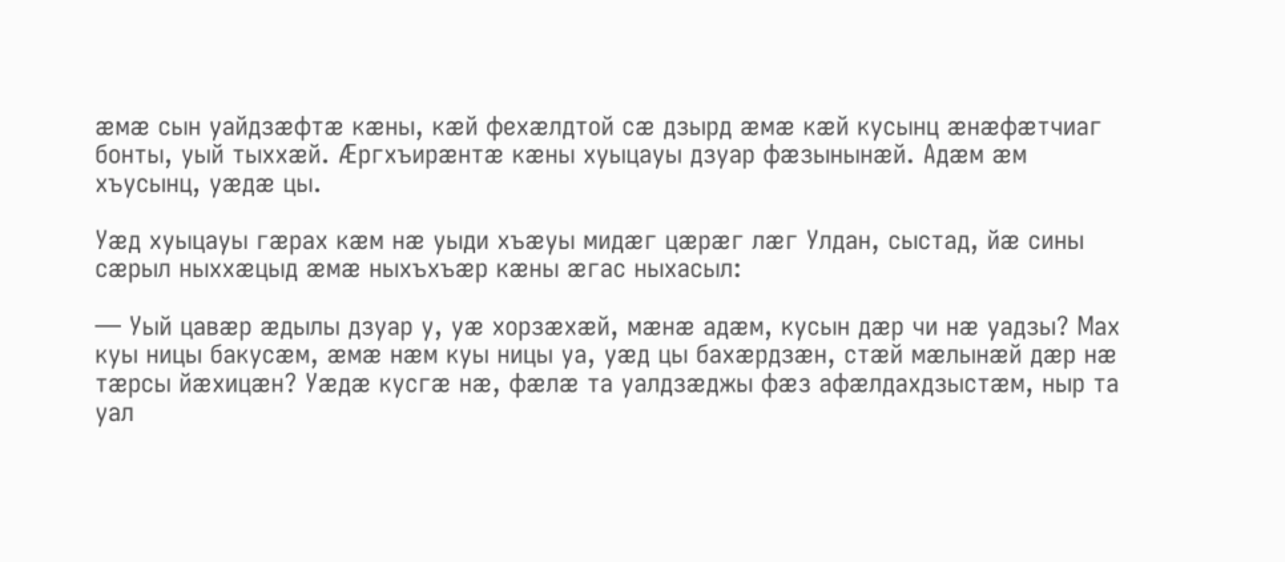æмæ сын уайдзæфтæ кæны, кæй фехæлдтой сæ дзырд æмæ кæй кусынц æнæфæтчиаг бонты, уый тыххæй. Æргхъирæнтæ кæны хуыцауы дзуар фæзынынæй. Адæм æм хъусынц, уæдæ цы.

Уæд хуыцауы гæрах кæм нæ уыди хъæуы мидæг цæрæг лæг Улдан, сыстад, йæ сины сæрыл ныххæцыд æмæ ныхъхъæр кæны æгас ныхасыл:

— Уый цавæр æдылы дзуар у, уæ хорзæхæй, мæнæ адæм, кусын дæр чи нæ уадзы? Мах куы ницы бакусæм, æмæ нæм куы ницы уа, уæд цы бахæрдзæн, стæй мæлынæй дæр нæ тæрсы йæхицæн? Уæдæ кусгæ нæ, фæлæ та уалдзæджы фæз афæлдахдзыстæм, ныр та уал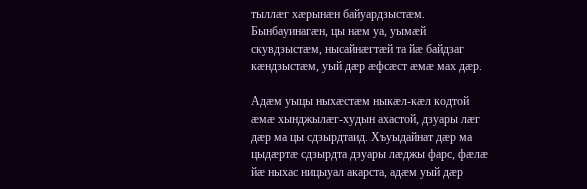тыллæг хæрынæн байуардзыстæм. Бынбауинагæн, цы нæм уа, уымæй скувдзыстæм, нысайнæгтæй та йæ байдзаг кæндзыстæм, уый дæр æфсæст æмæ мах дæр.

Адæм уыцы ныхæстæм ныкæл-кæл кодтой æмæ хынджылæг-худын ахастой, дзуары лæг дæр ма цы сдзырдтаид. Хъуыдайнат дæр ма цыдæртæ сдзырдта дзуары лæджы фарс, фæлæ йæ ныхас ницыуал акарста, адæм уый дæр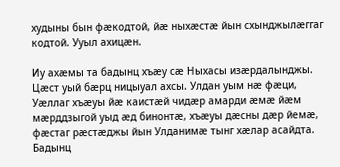худыны бын фæкодтой, йæ ныхæстæ йын схынджылæггаг кодтой. Ууыл ахицæн.

Иу ахæмы та бадынц хъæу сæ Ныхасы изæрдалынджы. Цæст уый бæрц ницыуал ахсы. Улдан уым нæ фæци, Уæллаг хъæуы йæ каистæй чидæр амарди æмæ йæм мæрддзыгой уыд æд бинонтæ, хъæуы дæсны дæр йемæ, фæстаг рæстæджы йын Улданимæ тынг хæлар асайдта. Бадынц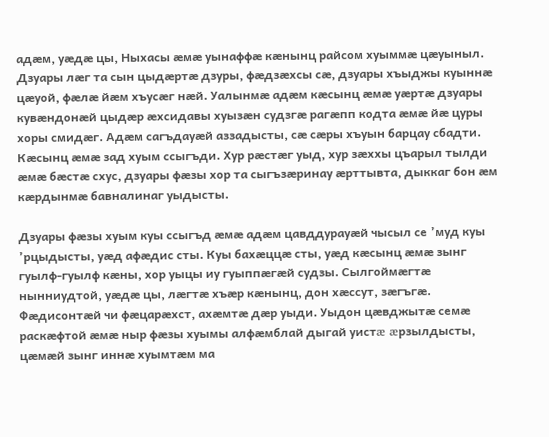адæм, уæдæ цы, Ныхасы æмæ уынаффæ кæнынц райсом хуыммæ цæуыныл. Дзуары лæг та сын цыдæртæ дзуры, фæдзæхсы сæ, дзуары хъыджы куыннæ цæуой, фæлæ йæм хъусæг нæй. Уалынмæ адæм кæсынц æмæ уæртæ дзуары кувæндонæй цыдæр æхсидавы хуызæн судзгæ рагæпп кодта æмæ йæ цуры хоры смидæг. Адæм сагъдауæй аззадысты, сæ сæры хъуын барцау сбадти. Кæсынц æмæ зад хуым ссыгъди. Хур рæстæг уыд, хур зæххы цъарыл тылди æмæ бæстæ схус, дзуары фæзы хор та сыгъзæринау æрттывта, дыккаг бон æм кæрдынмæ бавналинаг уыдысты.

Дзуары фæзы хуым куы ссыгъд æмæ адæм цавддурауæй чысыл се ’муд куы ’рцыдысты, уæд афæдис сты. Куы бахæццæ сты, уæд кæсынц æмæ зынг гуылф-гуылф кæны, хор уыцы иу гуыппæгæй судзы. Сылгоймæгтæ нынниудтой, уæдæ цы, лæгтæ хъæр кæнынц, дон хæссут, зæгъгæ. Фæдисонтæй чи фæцарæхст, ахæмтæ дæр уыди. Уыдон цæвджытæ семæ раскæфтой æмæ ныр фæзы хуымы алфæмблай дыгай уистæ æрзылдысты, цæмæй зынг иннæ хуымтæм ма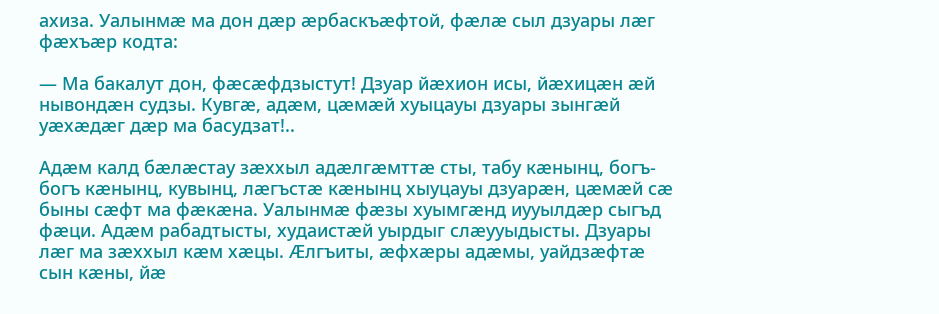ахиза. Уалынмæ ма дон дæр æрбаскъæфтой, фæлæ сыл дзуары лæг фæхъæр кодта:

— Ма бакалут дон, фæсæфдзыстут! Дзуар йæхион исы, йæхицæн æй нывондæн судзы. Кувгæ, адæм, цæмæй хуыцауы дзуары зынгæй уæхæдæг дæр ма басудзат!..

Адæм калд бæлæстау зæххыл адæлгæмттæ сты, табу кæнынц, богъ-богъ кæнынц, кувынц, лæгъстæ кæнынц хыуцауы дзуарæн, цæмæй сæ быны сæфт ма фæкæна. Уалынмæ фæзы хуымгæнд иууылдæр сыгъд фæци. Адæм рабадтысты, худаистæй уырдыг слæууыдысты. Дзуары лæг ма зæххыл кæм хæцы. Æлгъиты, æфхæры адæмы, уайдзæфтæ сын кæны, йæ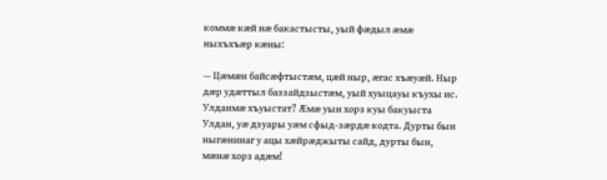коммæ кæй нæ бакастысты, уый фæдыл æмæ ныхъхъæр кæны:

— Цæмæн байсæфтыстæм, цæй ныр, æгас хъæуæй. Ныр дæр удæттыл баззайдзыстæм, уый хуыцауы къухы ис. Улданмæ хъуыстат? Æмæ уын хорз куы бакуыста Улдан, уæ дзуары уæм сфыд-зæрдæ кодта. Дурты бын ныгæнинаг у ацы хæйрæджыты сайд, дурты бын, мæнæ хорз адæм!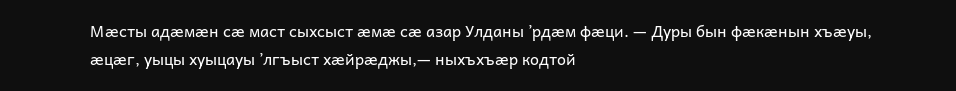Мæсты адæмæн сæ маст сыхсыст æмæ сæ азар Улданы ’рдæм фæци. — Дуры бын фæкæнын хъæуы, æцæг, уыцы хуыцауы ’лгъыст хæйрæджы,— ныхъхъæр кодтой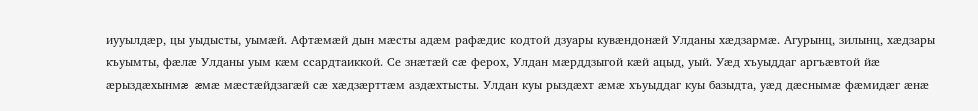иууылдæр, цы уыдысты, уымæй. Афтæмæй дын мæсты адæм рафæдис кодтой дзуары кувæндонæй Улданы хæдзармæ. Агурынц, зилынц, хæдзары къуымты, фæлæ Улданы уым кæм ссардтаиккой. Се знæтæй сæ ферох, Улдан мæрддзыгой кæй ацыд, уый. Уæд хъуыддаг аргъæвтой йæ æрыздæхынмæ æмæ мæстæйдзагæй сæ хæдзæрттæм аздæхтысты. Улдан куы рыздæхт æмæ хъуыддаг куы базыдта, уæд дæснымæ фæмидæг æнæ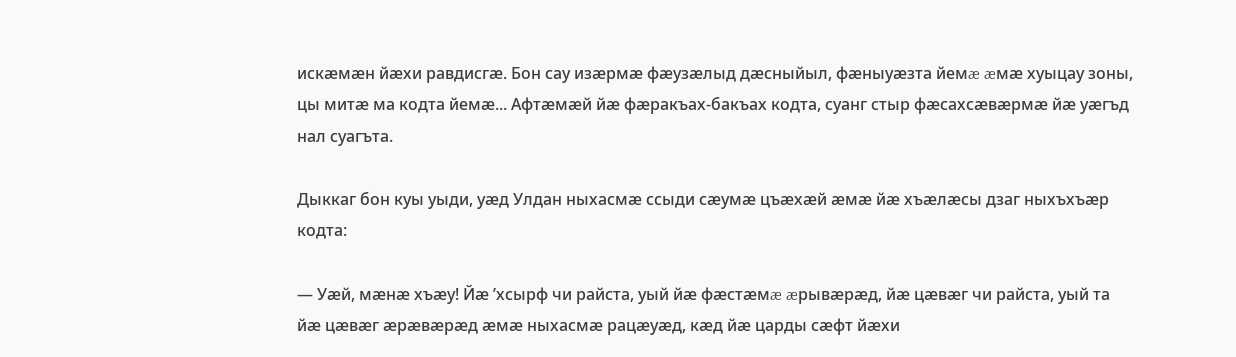искæмæн йæхи равдисгæ. Бон сау изæрмæ фæузæлыд дæсныйыл, фæныуæзта йемæ æмæ хуыцау зоны, цы митæ ма кодта йемæ... Афтæмæй йæ фæракъах-бакъах кодта, суанг стыр фæсахсæвæрмæ йæ уæгъд нал суагъта.

Дыккаг бон куы уыди, уæд Улдан ныхасмæ ссыди сæумæ цъæхæй æмæ йæ хъæлæсы дзаг ныхъхъæр кодта:

— Уæй, мæнæ хъæу! Йæ ’хсырф чи райста, уый йæ фæстæмæ æрывæрæд, йæ цæвæг чи райста, уый та йæ цæвæг æрæвæрæд æмæ ныхасмæ рацæуæд, кæд йæ царды сæфт йæхи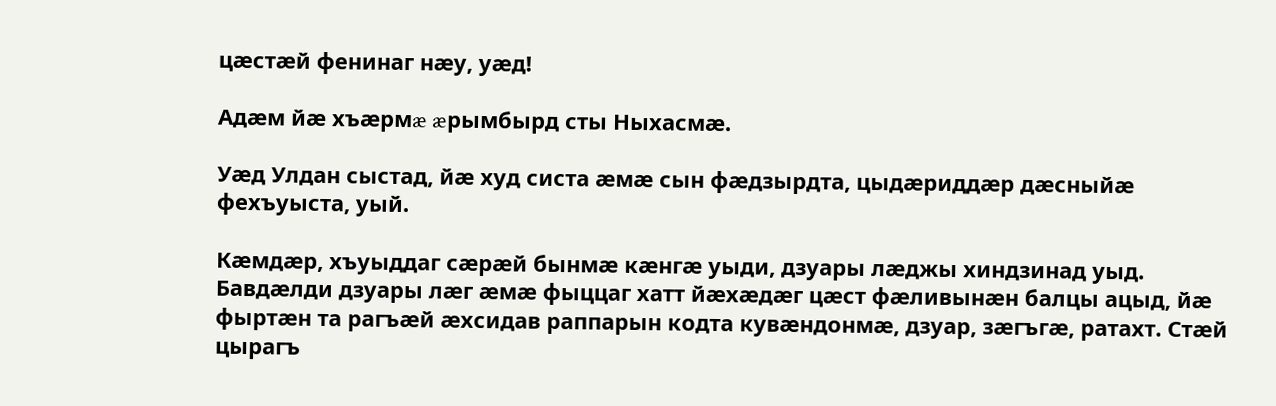цæстæй фенинаг нæу, уæд!

Адæм йæ хъæрмæ æрымбырд сты Ныхасмæ.

Уæд Улдан сыстад, йæ худ систа æмæ сын фæдзырдта, цыдæриддæр дæсныйæ фехъуыста, уый.

Кæмдæр, хъуыддаг сæрæй бынмæ кæнгæ уыди, дзуары лæджы хиндзинад уыд. Бавдæлди дзуары лæг æмæ фыццаг хатт йæхæдæг цæст фæливынæн балцы ацыд, йæ фыртæн та рагъæй æхсидав раппарын кодта кувæндонмæ, дзуар, зæгъгæ, ратахт. Стæй цырагъ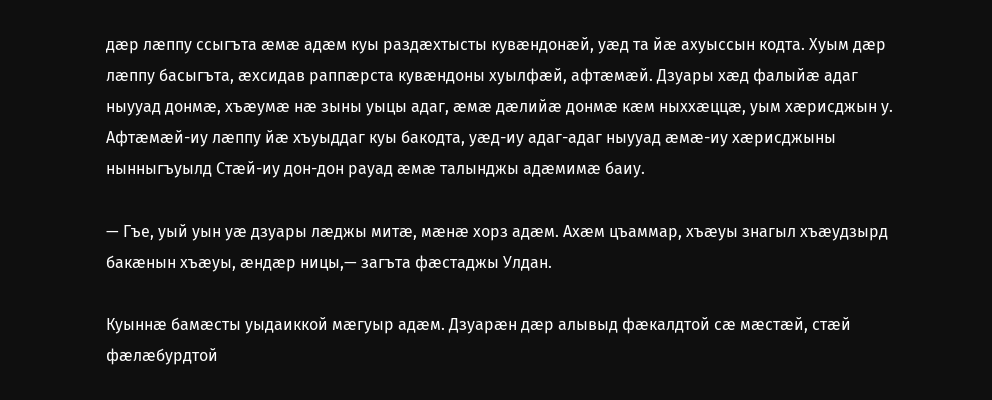дæр лæппу ссыгъта æмæ адæм куы раздæхтысты кувæндонæй, уæд та йæ ахуыссын кодта. Хуым дæр лæппу басыгъта, æхсидав раппæрста кувæндоны хуылфæй, афтæмæй. Дзуары хæд фалыйæ адаг ныууад донмæ, хъæумæ нæ зыны уыцы адаг, æмæ дæлийæ донмæ кæм ныххæццæ, уым хæрисджын у. Афтæмæй-иу лæппу йæ хъуыддаг куы бакодта, уæд-иу адаг-адаг ныууад æмæ-иу хæрисджыны нынныгъуылд Стæй-иу дон-дон рауад æмæ талынджы адæмимæ баиу.

— Гъе, уый уын уæ дзуары лæджы митæ, мæнæ хорз адæм. Ахæм цъаммар, хъæуы знагыл хъæудзырд бакæнын хъæуы, æндæр ницы,— загъта фæстаджы Улдан.

Куыннæ бамæсты уыдаиккой мæгуыр адæм. Дзуарæн дæр алывыд фæкалдтой сæ мæстæй, стæй фæлæбурдтой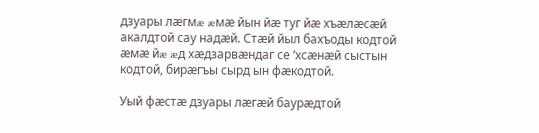дзуары лæгмæ æмæ йын йæ туг йæ хъæлæсæй акалдтой сау надæй. Стæй йыл бахъоды кодтой æмæ йæ æд хæдзарвæндаг се ’хсæнæй сыстын кодтой, бирæгъы сырд ын фæкодтой.

Уый фæстæ дзуары лæгæй баурæдтой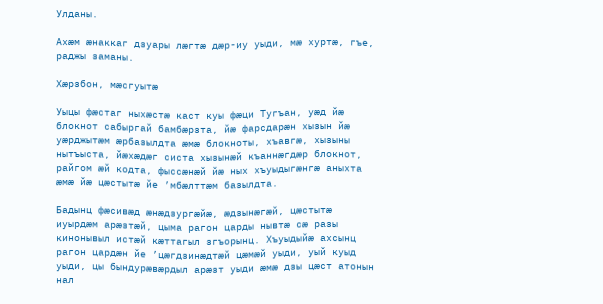Улданы.

Ахæм æнаккаг дзуары лæгтæ дæр-иу уыди, мæ хуртæ, гъе, раджы заманы.

Хæрзбон, мæсгуытæ

Уыцы фæстаг ныхæстæ каст куы фæци Тугъан, уæд йæ блокнот сабыргай бамбæрзта, йæ фарсдарæн хызын йæ уæрджытæм æрбазылдта æмæ блокноты, хъавгæ, хызыны нытъыста, йæхæдæг систа хызынæй къаннæгдæр блокнот, райгом æй кодта, фыссæнæй йæ ных хъуыдыгæнгæ аныхта æмæ йæ цæстытæ йе ’мбæлттæм базылдта.

Бадынц фæсивæд æнæдзургæйæ, æдзынæгæй, цæстытæ иуырдæм арæзтæй, цыма рагон царды нывтæ сæ разы кинонывыл истæй кæттагыл згъорынц. Хъуыдыйæ ахсынц рагон цардæн йе ’цæгдзинæдтæй цæмæй уыди, уый куыд уыди, цы бындурæвæрдыл арæзт уыди æмæ дзы цæст атонын нал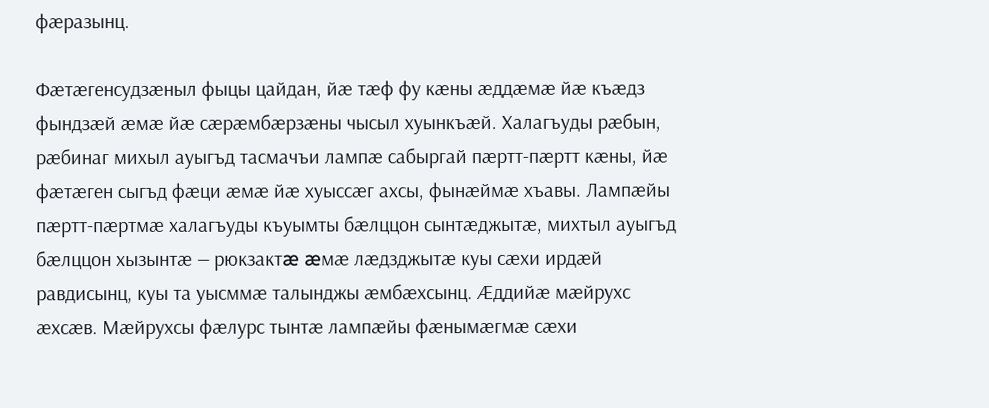фæразынц.

Фæтæгенсудзæныл фыцы цайдан, йæ тæф фу кæны æддæмæ йæ къæдз фындзæй æмæ йæ сæрæмбæрзæны чысыл хуынкъæй. Халагъуды рæбын, рæбинаг михыл ауыгъд тасмачъи лампæ сабыргай пæртт-пæртт кæны, йæ фæтæген сыгъд фæци æмæ йæ хуыссæг ахсы, фынæймæ хъавы. Лампæйы пæртт-пæртмæ халагъуды къуымты бæлццон сынтæджытæ, михтыл ауыгъд бæлццон хызынтæ — рюкзактæ æмæ лæдзджытæ куы сæхи ирдæй равдисынц, куы та уысммæ талынджы æмбæхсынц. Æддийæ мæйрухс æхсæв. Мæйрухсы фæлурс тынтæ лампæйы фæнымæгмæ сæхи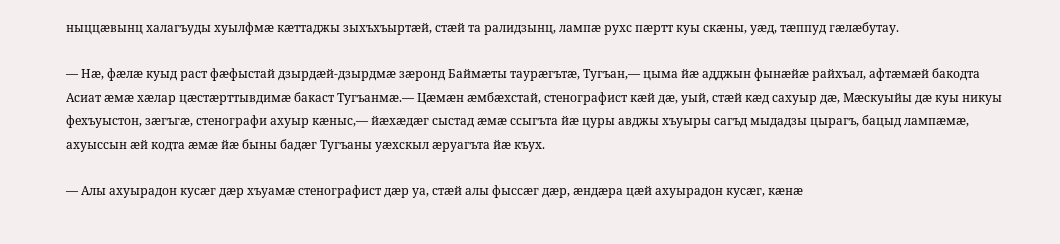ныццæвынц халагъуды хуылфмæ кæттаджы зыхъхъыртæй, стæй та ралидзынц, лампæ рухс пæртт куы скæны, уæд, тæппуд гæлæбутау.

— Нæ, фæлæ куыд раст фæфыстай дзырдæй-дзырдмæ зæронд Баймæты таурæгътæ, Тугъан,— цыма йæ адджын фынæйæ райхъал, афтæмæй бакодта Асиат æмæ хæлар цæстæрттывдимæ бакаст Тугъанмæ.— Цæмæн æмбæхстай, стенографист кæй дæ, уый, стæй кæд сахуыр дæ, Мæскуыйы дæ куы никуы фехъуыстон, зæгъгæ, стенографи ахуыр кæныс,— йæхæдæг сыстад æмæ ссыгъта йæ цуры авджы хъуыры сагъд мыдадзы цырагъ, бацыд лампæмæ, ахуыссын æй кодта æмæ йæ быны бадæг Тугъаны уæхскыл æруагъта йæ къух.

— Алы ахуырадон кусæг дæр хъуамæ стенографист дæр уа, стæй алы фыссæг дæр, æндæра цæй ахуырадон кусæг, кæнæ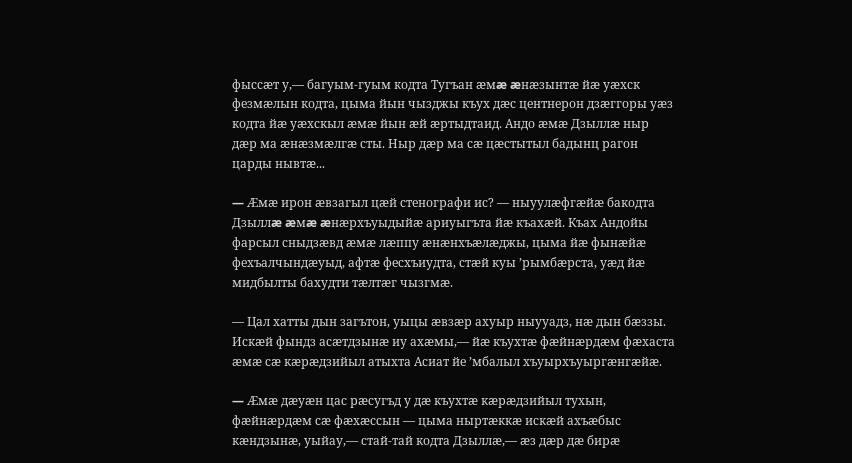фыссæт у,— багуым-гуым кодта Тугъан æмæ æнæзынтæ йæ уæхск фезмæлын кодта, цыма йын чызджы къух дæс центнерон дзæггоры уæз кодта йæ уæхскыл æмæ йын æй æртыдтаид. Андо æмæ Дзыллæ ныр дæр ма æнæзмæлгæ сты. Ныр дæр ма сæ цæстытыл бадынц рагон царды нывтæ...

— Æмæ ирон æвзагыл цæй стенографи ис? — ныуулæфгæйæ бакодта Дзыллæ æмæ æнæрхъуыдыйæ ариуыгъта йæ къахæй. Къах Андойы фарсыл сныдзæвд æмæ лæппу æнæнхъæлæджы, цыма йæ фынæйæ фехъалчындæуыд, афтæ фесхъиудта, стæй куы ’рымбæрста, уæд йæ мидбылты бахудти тæлтæг чызгмæ.

— Цал хатты дын загътон, уыцы æвзæр ахуыр ныууадз, нæ дын бæззы. Искæй фындз асæтдзынæ иу ахæмы,— йæ къухтæ фæйнæрдæм фæхаста æмæ сæ кæрæдзийыл атыхта Асиат йе ’мбалыл хъуырхъуыргæнгæйæ.

— Æмæ дæуæн цас рæсугъд у дæ къухтæ кæрæдзийыл тухын, фæйнæрдæм сæ фæхæссын — цыма ныртæккæ искæй ахъæбыс кæндзынæ, уыйау,— стай-тай кодта Дзыллæ,— æз дæр дæ бирæ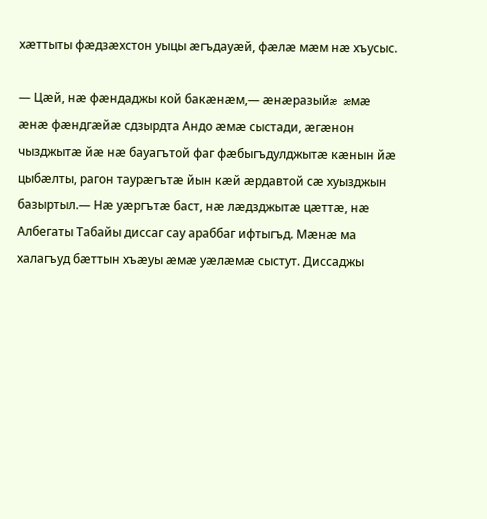хæттыты фæдзæхстон уыцы æгъдауæй, фæлæ мæм нæ хъусыс.

— Цæй, нæ фæндаджы кой бакæнæм,— æнæразыйæ æмæ æнæ фæндгæйæ сдзырдта Андо æмæ сыстади, æгæнон чызджытæ йæ нæ бауагътой фаг фæбыгъдулджытæ кæнын йæ цыбæлты, рагон таурæгътæ йын кæй æрдавтой сæ хуызджын базыртыл.— Нæ уæргътæ баст, нæ лæдзджытæ цæттæ, нæ Албегаты Табайы диссаг сау араббаг ифтыгъд. Мæнæ ма халагъуд бæттын хъæуы æмæ уæлæмæ сыстут. Диссаджы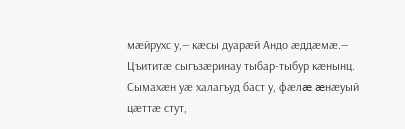мæйрухс у,— кæсы дуарæй Андо æддæмæ.— Цъититæ сыгъзæринау тыбар-тыбур кæнынц. Сымахæн уæ халагъуд баст у, фæлæ æнæуый цæттæ стут,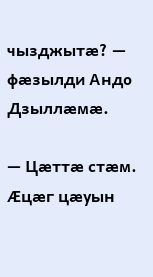чызджытæ? — фæзылди Андо Дзыллæмæ.

— Цæттæ стæм. Æцæг цæуын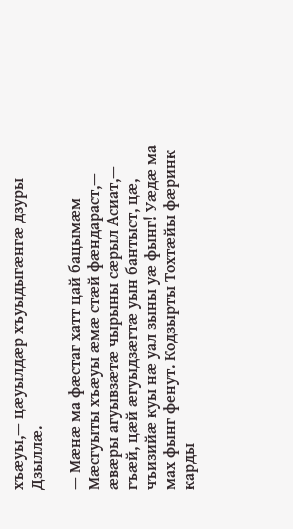хъæуы,— цæуылдæр хъуыдыгæнгæ дзуры Дзыллæ.

— Мæнæ ма фæстаг хатт цай бацымæм Мæсгуыты хъæуы æмæ стæй фæндараст,— æвæры агуывзæтæ чырыны сæрыл Асиат,— гъæй, цæй æгуыдзæгтæ уын бантыст, цæ, чъизийæ куы нæ уал зыны уæ фынг! Уæдæ ма мах фынг фенут. Кодзырты Тохтæйы фæринк карды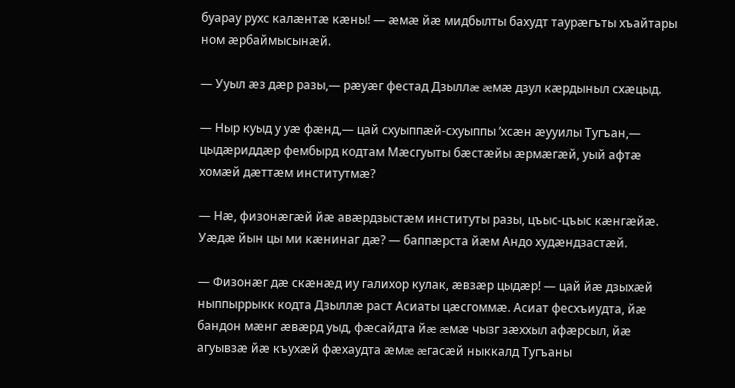буарау рухс калæнтæ кæны! — æмæ йæ мидбылты бахудт таурæгъты хъайтары ном æрбаймысынæй.

— Ууыл æз дæр разы,— рæуæг фестад Дзыллæ æмæ дзул кæрдыныл схæцыд.

— Ныр куыд у уæ фæнд,— цай схуыппæй-схуыппы ’хсæн æууилы Тугъан,— цыдæриддæр фембырд кодтам Мæсгуыты бæстæйы æрмæгæй, уый афтæ хомæй дæттæм институтмæ?

— Нæ, физонæгæй йæ авæрдзыстæм институты разы, цъыс-цъыс кæнгæйæ. Уæдæ йын цы ми кæнинаг дæ? — баппæрста йæм Андо худæндзастæй.

— Физонæг дæ скæнæд иу галихор кулак, æвзæр цыдæр! — цай йæ дзыхæй ныппыррыкк кодта Дзыллæ раст Асиаты цæсгоммæ. Асиат фесхъиудта, йæ бандон мæнг æвæрд уыд, фæсайдта йæ æмæ чызг зæххыл афæрсыл, йæ агуывзæ йæ къухæй фæхаудта æмæ æгасæй ныккалд Тугъаны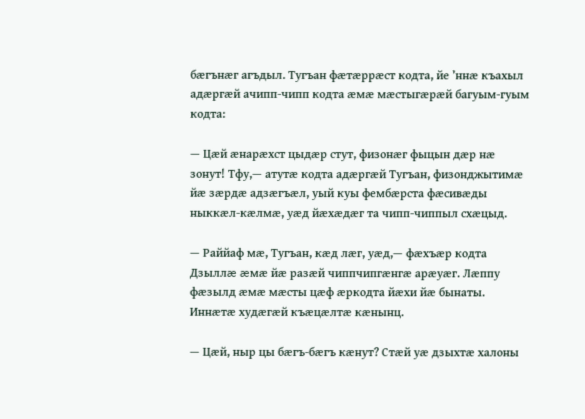бæгънæг агъдыл. Тугъан фæтæррæст кодта, йе ’ннæ къахыл адæргæй ачипп-чипп кодта æмæ мæстыгæрæй багуым-гуым кодта:

— Цæй æнарæхст цыдæр стут, физонæг фыцын дæр нæ зонут! Тфу,— атутæ кодта адæргæй Тугъан, физонджытимæ йæ зæрдæ адзæгъæл, уый куы фембæрста фæсивæды ныккæл-кæлмæ, уæд йæхæдæг та чипп-чиппыл схæцыд.

— Раййаф мæ, Тугъан, кæд лæг, уæд,— фæхъæр кодта Дзыллæ æмæ йæ разæй чиппчипгæнгæ арæуæг. Лæппу фæзылд æмæ мæсты цæф æркодта йæхи йæ бынаты. Иннæтæ худæгæй къæцæлтæ кæнынц.

— Цæй, ныр цы бæгъ-бæгъ кæнут? Стæй уæ дзыхтæ халоны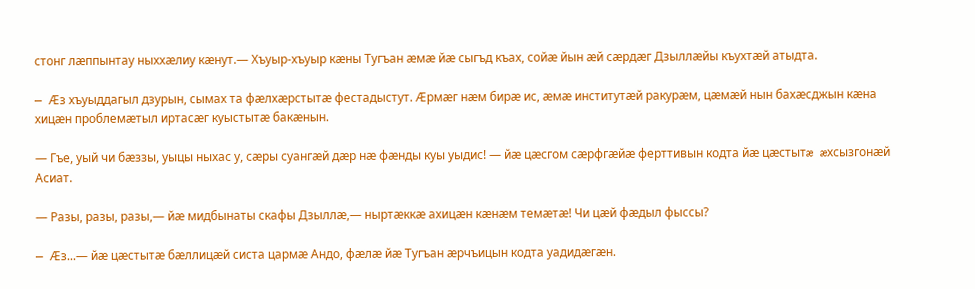стонг лæппынтау ныххæлиу кæнут.— Хъуыр-хъуыр кæны Тугъан æмæ йæ сыгъд къах, сойæ йын æй сæрдæг Дзыллæйы къухтæй атыдта.

— Æз хъуыддагыл дзурын, сымах та фæлхæрстытæ фестадыстут. Æрмæг нæм бирæ ис, æмæ институтæй ракурæм, цæмæй нын бахæсджын кæна хицæн проблемæтыл иртасæг куыстытæ бакæнын.

— Гъе, уый чи бæззы, уыцы ныхас у, сæры суангæй дæр нæ фæнды куы уыдис! — йæ цæсгом сæрфгæйæ ферттивын кодта йæ цæстытæ æхсызгонæй Асиат.

— Разы, разы, разы,— йæ мидбынаты скафы Дзыллæ,— ныртæккæ ахицæн кæнæм темæтæ! Чи цæй фæдыл фыссы?

— Æз...— йæ цæстытæ бæллицæй систа цармæ Андо, фæлæ йæ Тугъан æрчъицын кодта уадидæгæн.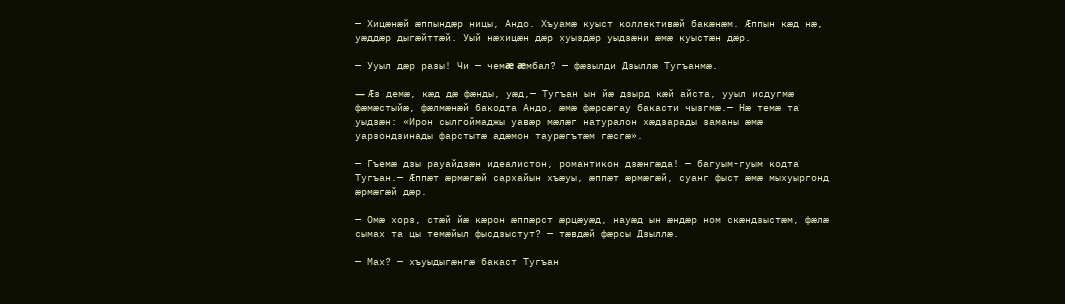— Хицæнæй æппындæр ницы, Андо. Хъуамæ куыст коллективæй бакæнæм. Æппын кæд нæ, уæддæр дыгæйттæй. Уый нæхицæн дæр хуыздæр уыдзæни æмæ куыстæн дæр.

— Ууыл дæр разы! Чи — чемæ æмбал? — фæзылди Дзыллæ Тугъанмæ.

— Æз демæ, кæд дæ фæнды, уæд,— Тугъан ын йæ дзырд кæй айста, ууыл исдугмæ фæмæстыйæ, фæлмæнæй бакодта Андо, æмæ фæрсæгау бакасти чызгмæ.— Нæ темæ та уыдзæн: «Ирон сылгоймаджы уавæр мæлæг натуралон хæдзарады заманы æмæ уарзондзинады фарстытæ адæмон таурæгътæм гæсгæ».

— Гъемæ дзы рауайдзæн идеалистон, романтикон дзæнгæда! — багуым-гуым кодта Тугъан.— Æппæт æрмæгæй сархайын хъæуы, æппæт æрмæгæй, суанг фыст æмæ мыхуыргонд æрмæгæй дæр.

— Омæ хорз, стæй йæ кæрон æппæрст æрцæуæд, науæд ын æндæр ном скæндзыстæм, фæлæ сымах та цы темæйыл фысдзыстут? — тæвдæй фæрсы Дзыллæ.

— Мах? — хъуыдыгæнгæ бакаст Тугъан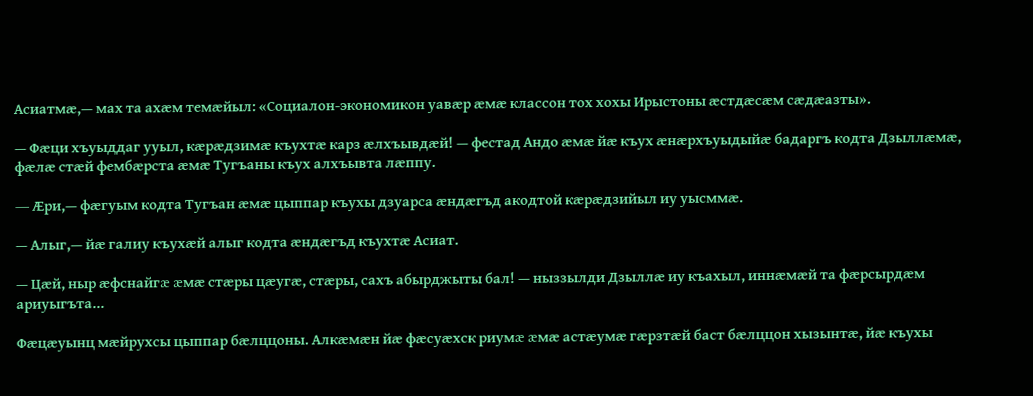Асиатмæ,— мах та ахæм темæйыл: «Социалон-экономикон уавæр æмæ классон тох хохы Ирыстоны æстдæсæм сæдæазты».

— Фæци хъуыддаг ууыл, кæрæдзимæ къухтæ карз æлхъывдæй! — фестад Андо æмæ йæ къух æнæрхъуыдыйæ бадаргъ кодта Дзыллæмæ, фæлæ стæй фембæрста æмæ Тугъаны къух алхъывта лæппу.

— Æри,— фæгуым кодта Тугъан æмæ цыппар къухы дзуарса æндæгъд акодтой кæрæдзийыл иу уысммæ.

— Алыг,— йæ галиу къухæй алыг кодта æндæгъд къухтæ Асиат.

— Цæй, ныр æфснайгæ æмæ стæры цæугæ, стæры, сахъ абырджыты бал! — ныззылди Дзыллæ иу къахыл, иннæмæй та фæрсырдæм ариуыгъта...

Фæцæуынц мæйрухсы цыппар бæлццоны. Алкæмæн йæ фæсуæхск риумæ æмæ астæумæ гæрзтæй баст бæлццон хызынтæ, йæ къухы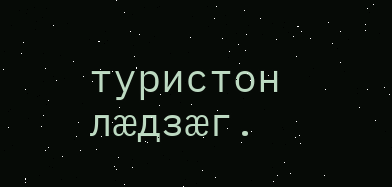туристон лæдзæг.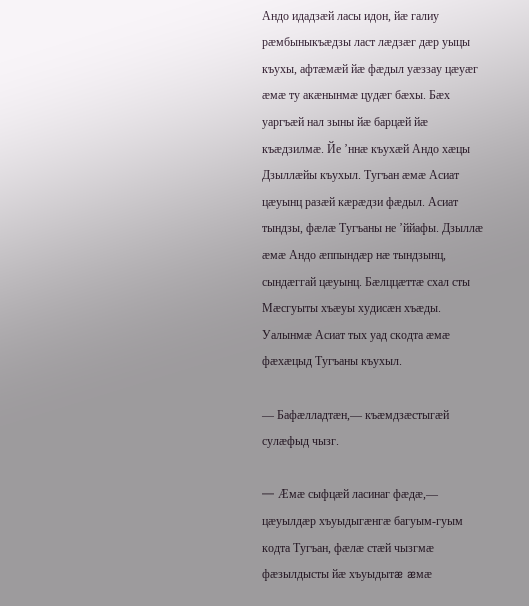Андо идадзæй ласы идон, йæ галиу рæмбыныкъæдзы ласт лæдзæг дæр уыцы къухы, афтæмæй йæ фæдыл уæззау цæуæг æмæ ту акæнынмæ цудæг бæхы. Бæх уаргъæй нал зыны йæ барцæй йæ къæдзилмæ. Йе ’ннæ къухæй Андо хæцы Дзыллæйы къухыл. Тугъан æмæ Асиат цæуынц разæй кæрæдзи фæдыл. Асиат тындзы, фæлæ Тугъаны не ’ййафы. Дзыллæ æмæ Андо æппындæр нæ тындзынц, сындæггай цæуынц. Бæлццæттæ схал сты Мæсгуыты хъæуы худисæн хъæды. Уалынмæ Асиат тых уад скодта æмæ фæхæцыд Тугъаны къухыл.

— Бафæлладтæн,— къæмдзæстыгæй сулæфыд чызг.

— Æмæ сыфцæй ласинаг фæдæ,— цæуылдæр хъуыдыгæнгæ багуым-гуым кодта Тугъан, фæлæ стæй чызгмæ фæзылдысты йæ хъуыдытæ æмæ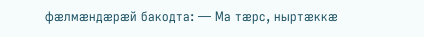фæлмæндæрæй бакодта: — Ма тæрс, ныртæккæ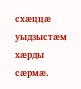схæццæ уыдзыстæм хæрды сæрмæ.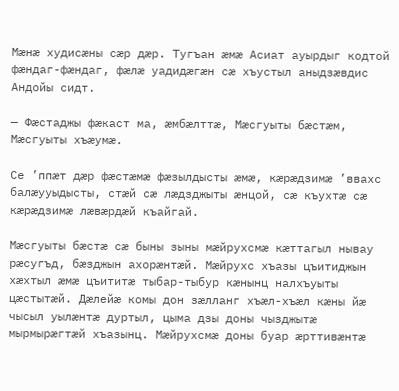Мæнæ худисæны сæр дæр. Тугъан æмæ Асиат ауырдыг кодтой фæндаг-фæндаг, фæлæ уадидæгæн сæ хъустыл аныдзæвдис Андойы сидт.

— Фæстаджы фæкаст ма, æмбæлттæ, Мæсгуыты бæстæм, Мæсгуыты хъæумæ.

Се ’ппæт дæр фæстæмæ фæзылдысты æмæ, кæрæдзимæ ’ввахс балæууыдысты, стæй сæ лæдзджыты æнцой, сæ къухтæ сæ кæрæдзимæ лæвæрдæй къайгай.

Мæсгуыты бæстæ сæ быны зыны мæйрухсмæ кæттагыл нывау рæсугъд, бæзджын ахорæнтæй. Мæйрухс хъазы цъитиджын хæхтыл æмæ цъититæ тыбар-тыбур кæнынц налхъуыты цæстытæй. Дæлейæ комы дон зæлланг хъæл-хъæл кæны йæ чысыл уылæнтæ дуртыл, цыма дзы доны чызджытæ мырмырæгтæй хъазынц. Мæйрухсмæ доны буар æрттивæнтæ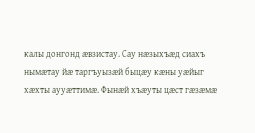калы донгонд æвзистау. Сау нæзыхъæд сиахъ нымæтау йæ таргъуызæй быцæу кæны уæйыг хæхты аууæттимæ. Фынæй хъæуты цæст гæзæмæ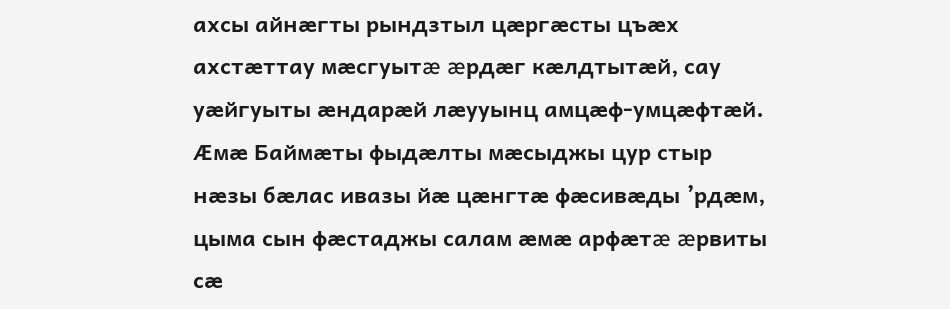ахсы айнæгты рындзтыл цæргæсты цъæх ахстæттау мæсгуытæ æрдæг кæлдтытæй, сау уæйгуыты æндарæй лæууынц амцæф-умцæфтæй. Æмæ Баймæты фыдæлты мæсыджы цур стыр нæзы бæлас ивазы йæ цæнгтæ фæсивæды ’рдæм, цыма сын фæстаджы салам æмæ арфæтæ æрвиты сæ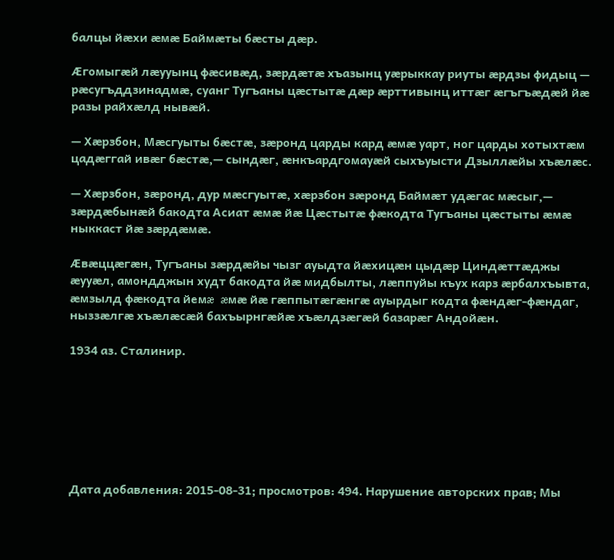балцы йæхи æмæ Баймæты бæсты дæр.

Æгомыгæй лæууынц фæсивæд, зæрдæтæ хъазынц уæрыккау риуты æрдзы фидыц — рæсугъддзинадмæ, суанг Тугъаны цæстытæ дæр æрттивынц иттæг æгъгъæдæй йæ разы райхæлд нывæй.

— Хæрзбон, Мæсгуыты бæстæ, зæронд царды кард æмæ уарт, ног царды хотыхтæм цадæггай ивæг бæстæ,— сындæг, æнкъардгомауæй сыхъуысти Дзыллæйы хъæлæс.

— Хæрзбон, зæронд, дур мæсгуытæ, хæрзбон зæронд Баймæт удæгас мæсыг,— зæрдæбынæй бакодта Асиат æмæ йæ Цæстытæ фæкодта Тугъаны цæстыты æмæ ныккаст йæ зæрдæмæ.

Æвæццæгæн, Тугъаны зæрдæйы чызг ауыдта йæхицæн цыдæр Циндæттæджы æууæл, амондджын худт бакодта йæ мидбылты, лæппуйы къух карз æрбалхъывта, æмзылд фæкодта йемæ æмæ йæ гæппытæгæнгæ ауырдыг кодта фæндæг-фæндаг, ныззæлгæ хъæлæсæй бахъырнгæйæ хъæлдзæгæй базарæг Андойæн.

1934 аз. Сталинир.







Дата добавления: 2015-08-31; просмотров: 494. Нарушение авторских прав; Мы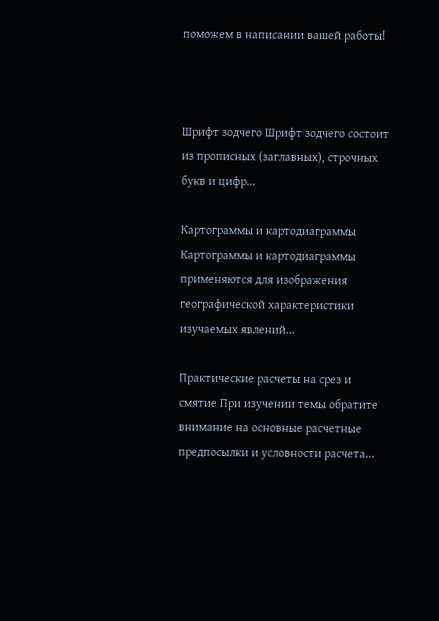поможем в написании вашей работы!



Шрифт зодчего Шрифт зодчего состоит из прописных (заглавных), строчных букв и цифр...

Картограммы и картодиаграммы Картограммы и картодиаграммы применяются для изображения географической характеристики изучаемых явлений...

Практические расчеты на срез и смятие При изучении темы обратите внимание на основные расчетные предпосылки и условности расчета...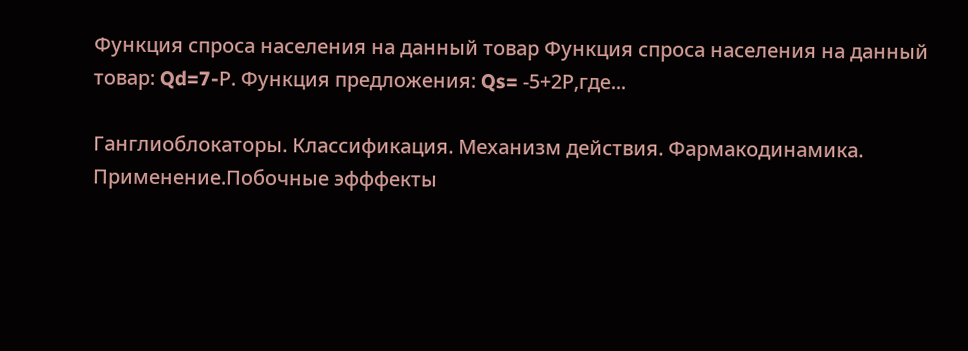Функция спроса населения на данный товар Функция спроса населения на данный товар: Qd=7-Р. Функция предложения: Qs= -5+2Р,где...

Ганглиоблокаторы. Классификация. Механизм действия. Фармакодинамика. Применение.Побочные эфффекты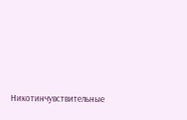Никотинчувствительные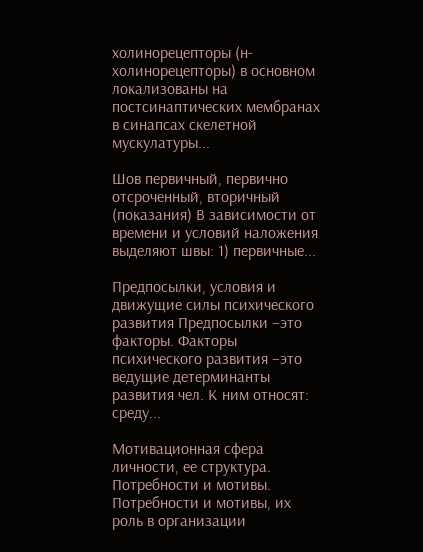холинорецепторы (н-холинорецепторы) в основном локализованы на постсинаптических мембранах в синапсах скелетной мускулатуры...

Шов первичный, первично отсроченный, вторичный (показания) В зависимости от времени и условий наложения выделяют швы: 1) первичные...

Предпосылки, условия и движущие силы психического развития Предпосылки –это факторы. Факторы психического развития –это ведущие детерминанты развития чел. К ним относят: среду...

Мотивационная сфера личности, ее структура. Потребности и мотивы. Потребности и мотивы, их роль в организации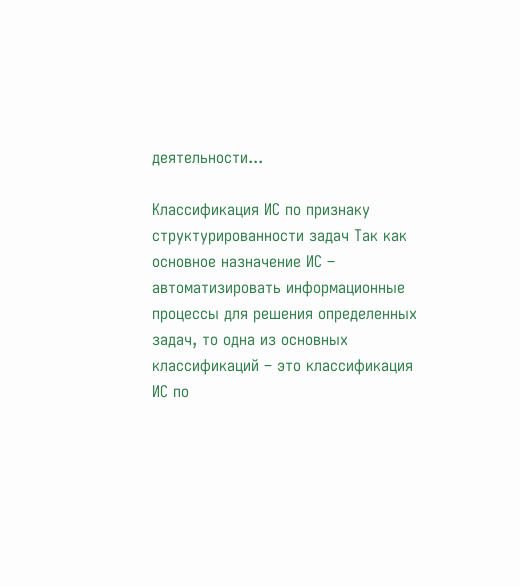деятельности...

Классификация ИС по признаку структурированности задач Так как основное назначение ИС – автоматизировать информационные процессы для решения определенных задач, то одна из основных классификаций – это классификация ИС по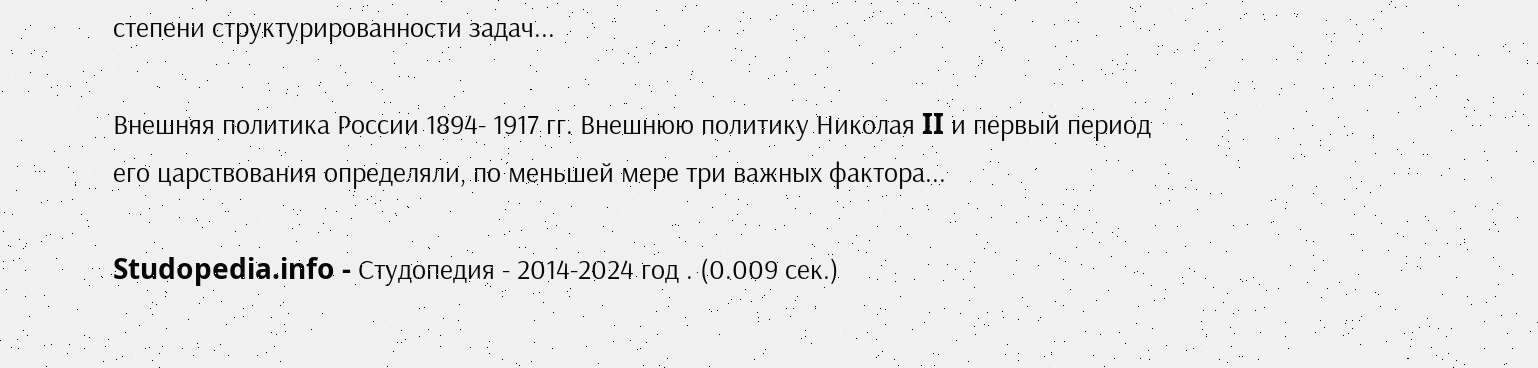степени структурированности задач...

Внешняя политика России 1894- 1917 гг. Внешнюю политику Николая II и первый период его царствования определяли, по меньшей мере три важных фактора...

Studopedia.info - Студопедия - 2014-2024 год . (0.009 сек.)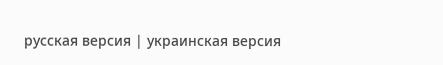русская версия | украинская версия